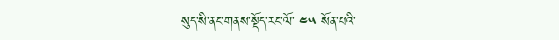སུད་སི་ནང་གནས་སྡོད་རང་ལོ་ ༤༥ སོན་པའི་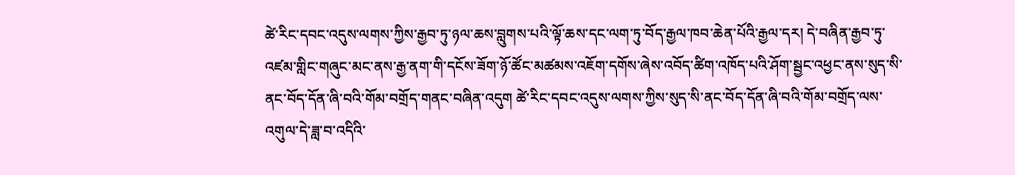ཚེ་རིང་དབང་འདུས་ལགས་ཀྱིས་རྒྱབ་ཏུ་ཉལ་ཆས་བླུགས་པའི་ལྟོ་ཆས་དང་ལག་ཏུ་བོད་རྒྱལ་ཁབ་ཆེན་པོའི་རྒྱལ་དར། དེ་བཞིན་རྒྱབ་ཏུ་འཛམ་གླིང་གཞུང་མང་ནས་རྒྱ་ནག་གི་དངོས་ཟོག་ཉོ་ཚོང་མཚམས་འཇོག་དགོས་ཞེས་འབོད་ཚིག་འཁོད་པའི་ཤོག་སྦྱང་འཕྱང་ནས་སུད་སི་ནང་བོད་དོན་ཞི་བའི་གོམ་བགྲོད་གནང་བཞིན་འདུག ཚེ་རིང་དབང་འདུས་ལགས་ཀྱིས་སུད་སི་ནང་བོད་དོན་ཞི་བའི་གོམ་བགྲོད་ལས་འགུལ་དེ་ཟླ་བ་འདིའི་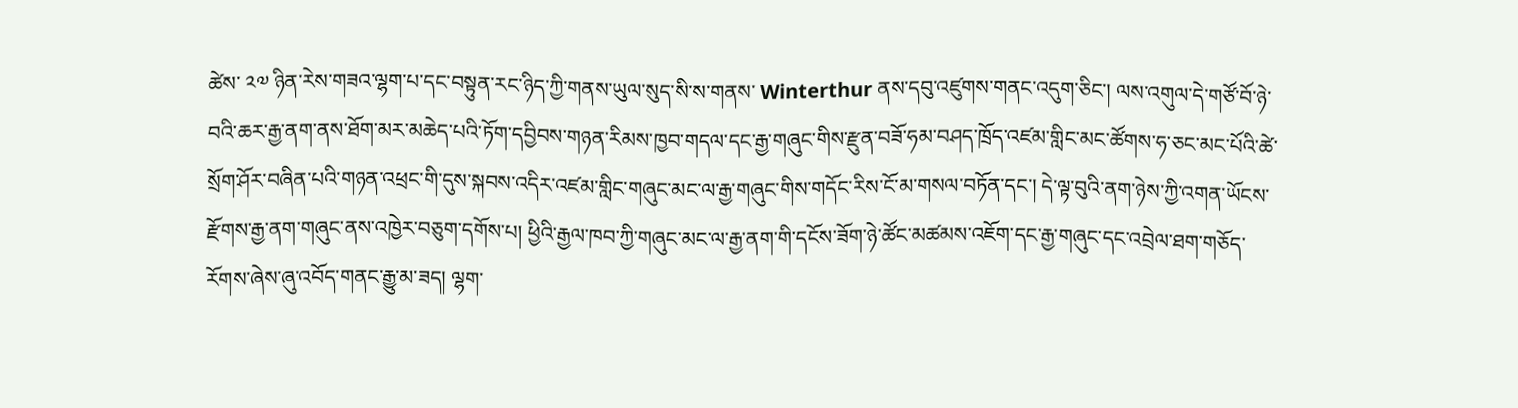ཚེས་ ༢༧ ཉིན་རེས་གཟའ་ལྷག་པ་དང་བསྟུན་རང་ཉིད་ཀྱི་གནས་ཡུལ་སུད་སི་ས་གནས་ Winterthur ནས་དབུ་འཛུགས་གནང་འདུག་ཅིང་། ལས་འགུལ་དེ་གཙོ་བོ་ཉེ་བའི་ཆར་རྒྱ་ནག་ནས་ཐོག་མར་མཆེད་པའི་ཏོག་དབྱིབས་གཉན་རིམས་ཁྱབ་གདལ་དང་རྒྱ་གཞུང་གིས་རྫུན་བཟོ་ཧམ་བཤད་ཁྲོད་འཛམ་གླིང་མང་ཚོགས་ཧ་ཅང་མང་པོའི་ཚེ་སྲོག་ཤོར་བཞིན་པའི་གཉན་འཕྲང་གི་དུས་སྐབས་འདིར་འཛམ་གླིང་གཞུང་མང་ལ་རྒྱ་གཞུང་གིས་གདོང་རིས་ངོ་མ་གསལ་བཏོན་དང་། དེ་ལྟ་བུའི་ནག་ཉེས་ཀྱི་འགན་ཡོངས་རྫོགས་རྒྱ་ནག་གཞུང་ནས་འཁྱེར་བཅུག་དགོས་པ། ཕྱིའི་རྒྱལ་ཁབ་ཀྱི་གཞུང་མང་ལ་རྒྱ་ནག་གི་དངོས་ཟོག་ཉེ་ཚོང་མཚམས་འཇོག་དང་རྒྱ་གཞུང་དང་འབྲེལ་ཐག་གཅོད་རོགས་ཞེས་ཞུ་འབོད་གནང་རྒྱུ་མ་ཟད། ལྷག་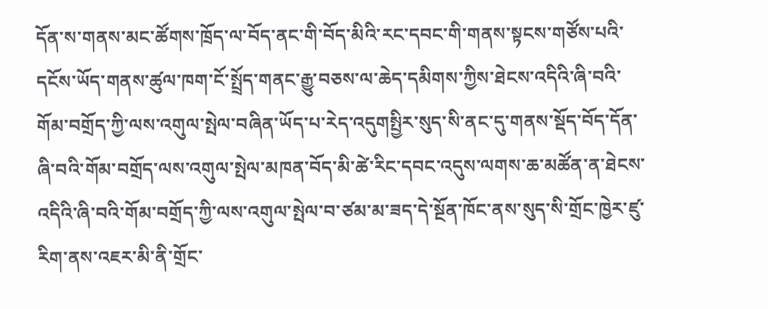དོན་ས་གནས་མང་ཚོགས་ཁྲོད་ལ་བོད་ནང་གི་བོད་མིའི་རང་དབང་གི་གནས་སྟངས་གཙོས་པའི་དངོས་ཡོད་གནས་ཚུལ་ཁག་ངོ་སྤྲོད་གནང་རྒྱུ་བཅས་ལ་ཆེད་དམིགས་ཀྱིས་ཐེངས་འདིའི་ཞི་བའི་གོམ་བགྲོད་ཀྱི་ལས་འགུལ་སྤེལ་བཞིན་ཡོད་པ་རེད་འདུགསྤྱིར་སུད་སི་ནང་དུ་གནས་སྡོད་བོད་དོན་ཞི་བའི་གོམ་བགྲོད་ལས་འགུལ་སྤེལ་མཁན་བོད་མི་ཚེ་རིང་དབང་འདུས་ལགས་ཆ་མཚོན་ན་ཐེངས་འདིའི་ཞི་བའི་གོམ་བགྲོད་ཀྱི་ལས་འགུལ་སྤེལ་བ་ཙམ་མ་ཟད་དེ་སྔོན་ཁོང་ནས་སུད་སི་གྲོང་ཁྱེར་ཛུ་རིག་ནས་འཇར་མི་ནི་གྲོང་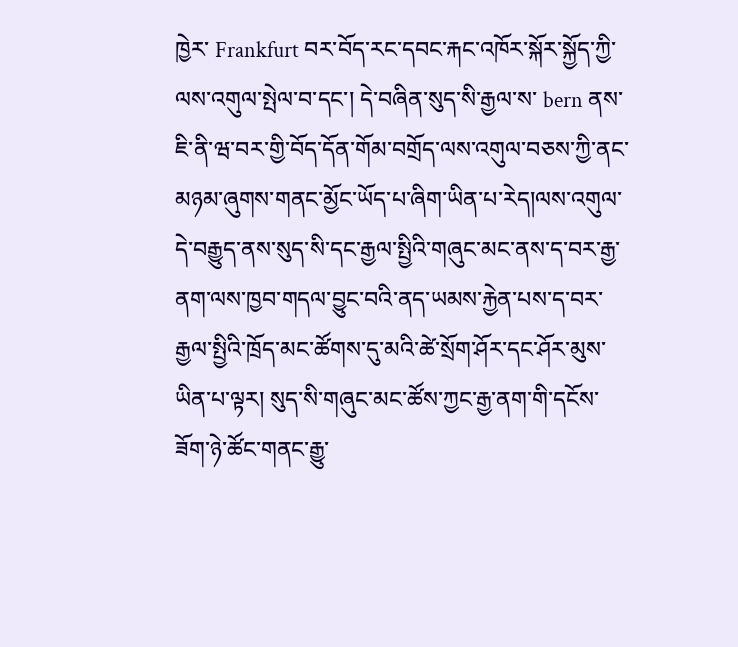ཁྱེར་ Frankfurt བར་བོད་རང་དབང་རྐང་འཁོར་སྐོར་སྐྱོད་ཀྱི་ལས་འགུལ་སྤེལ་བ་དང་། དེ་བཞིན་སུད་སི་རྒྱལ་ས་ bern ནས་ཇི་ནི་ཝ་བར་གྱི་བོད་དོན་གོམ་བགྲོད་ལས་འགུལ་བཅས་ཀྱི་ནང་མཉམ་ཞུགས་གནང་མྱོང་ཡོད་པ་ཞིག་ཡིན་པ་རེད།ལས་འགུལ་དེ་བརྒྱུད་ནས་སུད་སི་དང་རྒྱལ་སྤྱིའི་གཞུང་མང་ནས་ད་བར་རྒྱ་ནག་ལས་ཁྱབ་གདལ་བྱུང་བའི་ནད་ཡམས་རྐྱེན་པས་ད་བར་རྒྱལ་སྤྱིའི་ཁྲོད་མང་ཚོགས་དུ་མའི་ཚེ་སྲོག་ཤོར་དང་ཤོར་མུས་ཡིན་པ་ལྟར། སུད་སི་གཞུང་མང་ཚོས་ཀྱང་རྒྱ་ནག་གི་དངོས་ཟོག་ཉེ་ཚོང་གནང་རྒྱུ་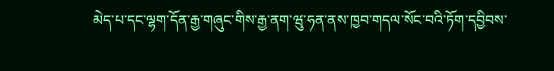མེད་པ་དང་ལྷག་དོན་རྒྱ་གཞུང་གིས་རྒྱ་ནག་ཝུ་ཧན་ནས་ཁྱབ་གདལ་སོང་བའི་ཏོག་དབྱིབས་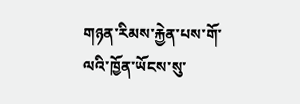གཉན་རིམས་རྐྱེན་པས་གོ་ལའི་ཁྱོན་ཡོངས་སུ་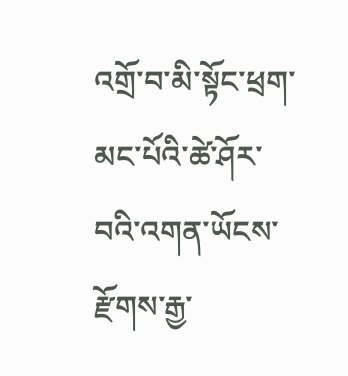འགྲོ་བ་མི་སྟོང་ཕྲག་མང་པོའི་ཚེ་ཤོར་བའི་འགན་ཡོངས་རྫོགས་རྒྱ་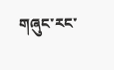གཞུང་རང་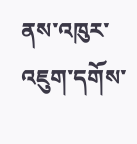ནས་འཁུར་འཇུག་དགོས་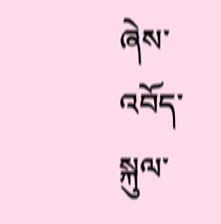ཞེས་འབོད་སྐུལ་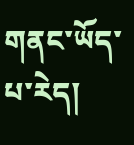གནང་ཡོད་པ་རེད།